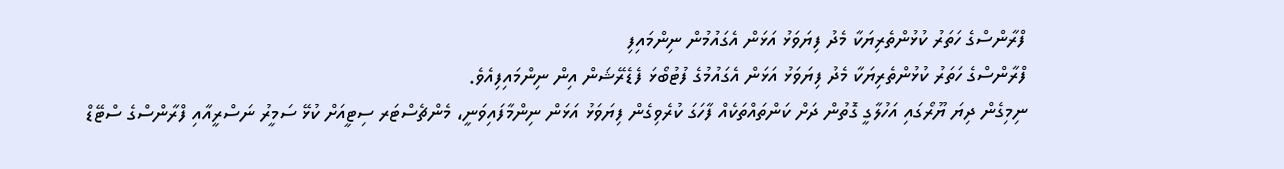ފްރާންސްގެ ހަތަރު ކުޅުންތެރިޔަކާ މެދު ފިޔަވަޅު އަޅަން އެގައުމުން ނިންމައިފި
ފްރާންސްގެ ހަތަރު ކުޅުންތެރިޔަކާ މެދު ފިޔަވަޅު އަޅަން އެގައުމުގެ ފުޓުބޯޅަ ފެޑެރޭޝަން އިން ނިންމައިފިއެވެ.
ނިމިގެން ދިޔަ ޔޫރޯގައި އަހުލާގީ ގޮތުން ދަށް ކަންތައްތަކެއް ފާހަގަ ކުރެވިގެން ފިޔަވަޅު އަޅަން ނިންމާފައިވަނީ، މެންޗެސްޓަރ ސިޓީއަށް ކުޅޭ ސަމީރު ނަސްރީއާއި ފްރާންސްގެ ސްޓޭޑް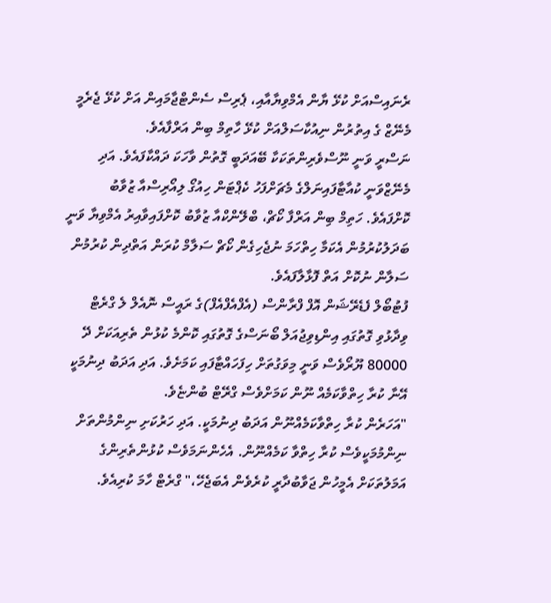ރެނައިސްއަށް ކުޅޭ ޔާން އެމްވިޔާއާއި، ޕެރިސް ސެންޓްޖާމައިން އަށް ކުޅޭ ޖެރެމީ މެނޭޒް ގެ އިތުރުން ނިއުކާސަލްއަށް ކުޅޭ ހާތިމް ބިން އަރްފާއެވެ.
ނަސްރީ ވަނީ ނޫސްވެރިންތަކަކާ ބޭއަދަބީ ގޮތުން ވާހަކަ ދައްކާފައެވެ. އަދި މެނޭޒްވަނީ ކުއާޓާފައިނަލްގެ މެޗަށްފަހު ކެޕްޓަން ހިއުގޯ ލިއޯރިސްއާ ޒުވާބު ކޮށްފައެވެ. ހަތިމް ބިން އަރްފާ ކޯޗް، ބްލޭންކްއާ ޒުވާބު ކޮށްފައިވާއިރު އެމްވިޔާ ވަނީ ބަދަލުކުރުމުން އެކަމާ ހިތްހަމަ ނުޖެހިގެން ކޯޗް ސަލާމް ކުރަން އަތްދިން ކުރުމުން ސަލާން ނުކޮށް އަތް ފޮޅާލާފައެވެ.
ފުޓުބޯލް ފެޑެރޭޝަން އޮފް ފްރާންސް (އެފްއެފްއެފް)ގެ ރައީސް ނޮއެލް ލެ ގްރެޓް ވިދާޅުވި ގޮތުގައި އިންޑިވިޖުއަލް ބޯނަސްގެ ގޮތުގައި ކޮންމެ ކުޅުން ތެރިއަކަށް ދޭ 80000 ޔޫރޯވެސް ވަނީ މިވަގުތަށް ހިފަހައްޓާފައި ކަމަށެވެ. އަދި އަދަބު ދިނުމަކީ އޭނާ ކުރާ ހިތްވާކަމެއް ނޫން ކަމަށްވެސް ގްރޭޓް ބުންޏެވެ.
"އަހަރެން ކުރާ ހިތްވާކަމެއްނޫން އަދަބު ދިނުމަކީ. އަދި ހަރުކަށި ނިންމުންތަށް ނިންމުމަކީވެސް ކުރާ ހިތްވާ ކަމެއްނޫން. އެހެންނަމަވެސް ކުޅުންތެރިންގެ އަމަލުތަކަށް އެމީހުން ޖަވާބުދާރީ ކުރެވެން އެބަޖެހޭ،" ގްރެޓް ހާމަ ކުރިއެވެ.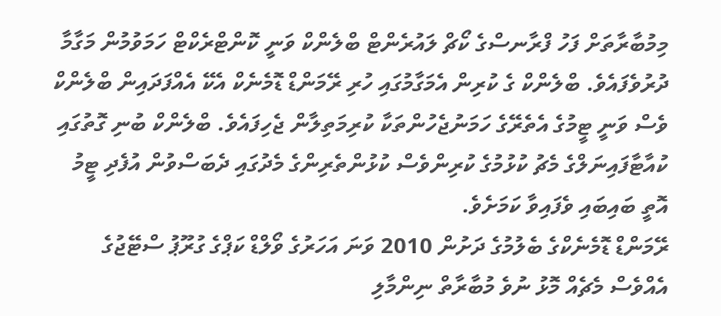މިމުބާރާތަށް ފަހު ފްރާނސްގެ ކޯޗް ލައުރެންޓް ބްލެންކް ވަނީ ކޮންޓްރެކްޓް ހަމަވުމުން މަގާމާ ދުރުވެފައެވެ. ބްލެންކް ގެ ކުރިން އެމަގާމުގައި ހުރި ރޭމަންޑް ޑޮމެނެކް އެކޭ އެއްފަދައިން ބްލެންކް ވެސް ވަނީ ޓީމުގެ އެތެރޭގެ ހަމަނުޖެހުންތަކާ ކުރިމަތިލާން ޖެހިފައެވެ. ބްލެންކް ބުނި ގޮތުގައި ކުއާޓާފައިނަލްގެ މެޗު ކުޅުމުގެ ކުރިންވެސް ކުޅުންތެރިންގެ މެދުގައި ދެބަސްވުން އުފެދި ޓީމު އޮތީ ބައިބައި ވެފައިވާ ކަމަށެވެ.
ރޭމަންޑް ޑޮމެނެކްގެ ބެލުމުގެ ދަށުން 2010 ވަނަ އަހަރުގެ ވޯލްޑް ކަޕްގެ ގުރޫޕު ސްޓޭޖުގެ އެއްވެސް މެޗެއް މޮޅު ނުވެ މުބާރާތް ނިންމާލި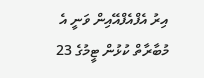އިރު އެފްއެފްއޭއިން ވަނީ އެ މުބާރާތް ކުޅުން ޓީމުގެ 23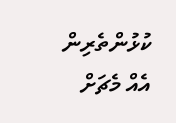ކުޅުންތެރިން އެއް މެޗަށް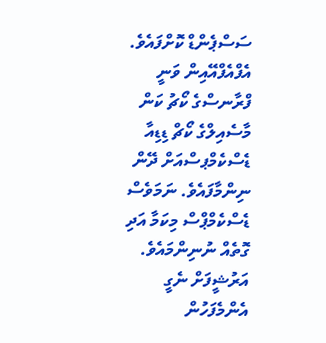ސަސްޕެންޑް ކޮށްފައެވެ.
އެފްއެފްއޭއިން ވަނީ ފްރާނސްގެ ކޯޗު ކަން މާސެއިލްގެ ކޯޗް ޑިޑިއާ ޑެސްކެމްޕސްއަށް ދޭން ނިންމާފައެވެ. ނަމަވެސް ޑެސްކެމްޕްސް މިކަމާ އަދި ގޮތެއް ނުނިންމައެވެ.
އަރުޝީފަށް ނެގީ
އެންމެފަހުން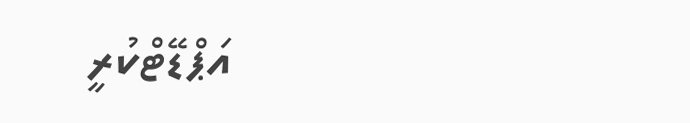އަޕްޑޭޓްކުރީ